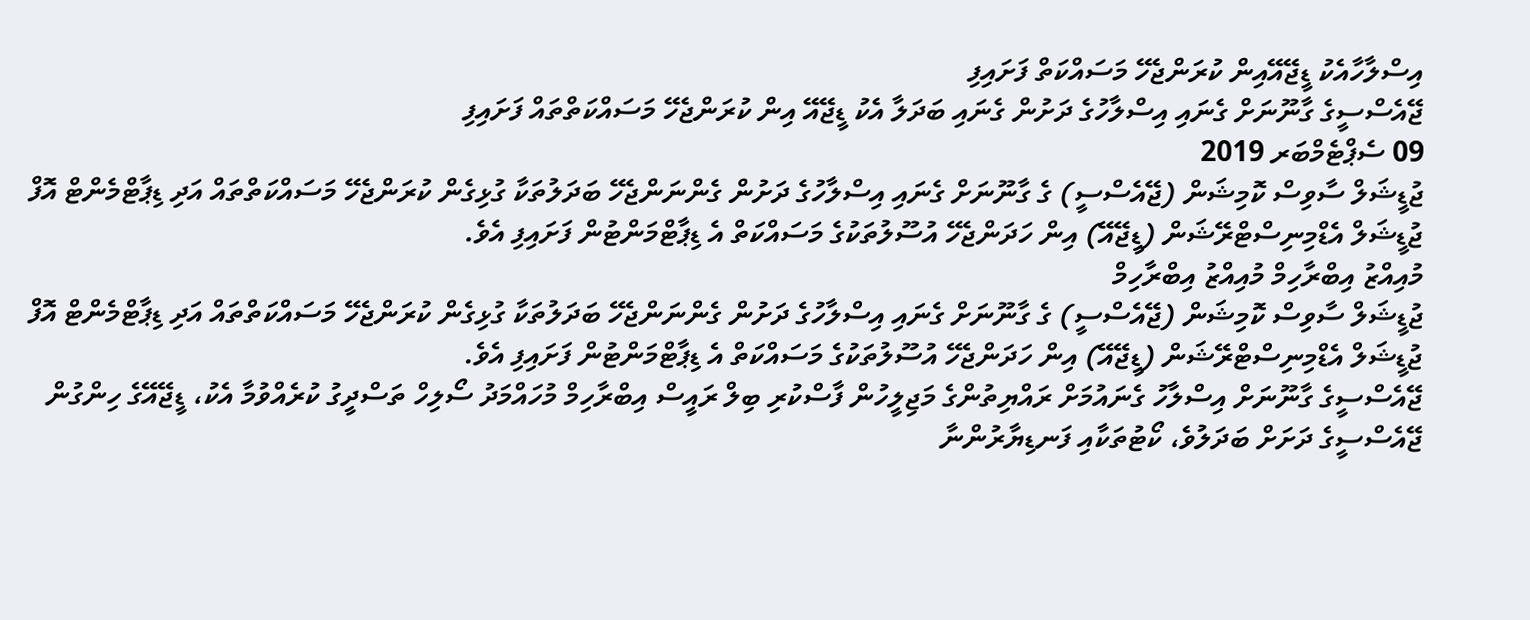އިސްލާހާއެކު ޑީޖޭއޭއިން ކުރަންޖެހޭ މަސައްކަތް ފަށައިފި
ޖޭއެސްސީގެ ގާނޫނަށް ގެނައި އިސްލާހުގެ ދަށުން ގެނައި ބަދަލާ އެކު ޑީޖޭއޭ އިން ކުރަންޖެހޭ މަސައްކަތްތައް ފަށައިފި
09 ސެޕްޓެމްބަރ 2019
ޖުޑީޝަލް ސާވިސް ކޮމިޝަން (ޖޭއެސްސީ) ގެ ގާނޫނަށް ގެނައި އިސްލާހުގެ ދަށުން ގެންނަންޖެހޭ ބަދަލުތަކާ ގުޅިގެން ކުރަންޖެހޭ މަސައްކަތްތައް އަދި ޑިޕާޓްމެންޓް އޮފް ޖުޑީޝަލް އެޑްމިނިސްޓްރޭޝަން (ޑީޖޭއޭ) އިން ހަދަންޖެހޭ އުސޫލުތަކުގެ މަސައްކަތް އެ ޑިޕާޓްމަންޓުން ފަށައިފި އެވެ.
މުއިއްޒު އިބްރާހިމް މުއިއްޒު އިބްރާހިމް
ޖުޑީޝަލް ސާވިސް ކޮމިޝަން (ޖޭއެސްސީ) ގެ ގާނޫނަށް ގެނައި އިސްލާހުގެ ދަށުން ގެންނަންޖެހޭ ބަދަލުތަކާ ގުޅިގެން ކުރަންޖެހޭ މަސައްކަތްތައް އަދި ޑިޕާޓްމެންޓް އޮފް ޖުޑީޝަލް އެޑްމިނިސްޓްރޭޝަން (ޑީޖޭއޭ) އިން ހަދަންޖެހޭ އުސޫލުތަކުގެ މަސައްކަތް އެ ޑިޕާޓްމަންޓުން ފަށައިފި އެވެ.
ޖޭއެސްސީގެ ގާނޫނަށް އިސްލާހު ގެނައުމަށް ރައްޔިތުންގެ މަޖިލީހުން ފާސްކުރި ބިލް ރައީސް އިބްރާހިމް މުހައްމަދު ސޯލިހް ތަސްދީގު ކުރެއްވުމާ އެކު، ޑީޖޭއޭގެ ހިންގުން ޖޭއެސްސީގެ ދަށަށް ބަދަލުވެ، ކޯޓުތަކާއި ފަނޑިޔާރުންނާ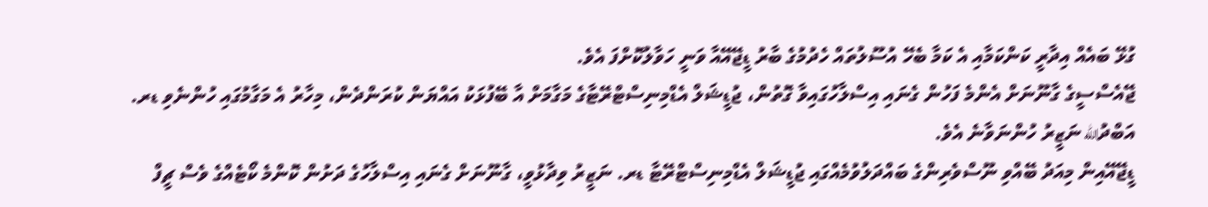ގުޅޭ ބައެއް އިދާރީ ކަންކަމާއި އެ ކަމާ ބެހޭ އުސޫލުތައް ހެދުމުގެ ބާރު ޑީޖޭއޭއާ ވަނީ ހަވާލުކޮށްފަ އެވެ.
ޖޭއެސްސީގެ ގާނޫނަށް އެންމެ ފަހުން ގެނައި އިސްލާހުގައިވާ ގޮތުން، ޖުޑީޝަލް އެޑްމިނިސްޓްރޭޓާގެ މަގާމަށް އާ ބޭފުޅަކު އައްޔަން ކުރަންދެން، މިހާރު އެ މަގާމުގައި ހުންނެވި ޑރ. އަބްދުالله ނަޒީރު ހުންނަވާނެ އެވެ.
ޑީޖޭއޭއިން މިއަދު ބޭއްވި ނޫސްވެރިންގެ ބައްދަލުވުމެއްގައި ޖުޑީޝަލް އެޑްމިނިސްޓްރޭޓާ ޑރ. ނަޒީރު ވިދާޅުވީ، ގާނޫނަށް ގެނައި އިސްލާހުގެ ދަށުން ކޮންމެ ކޯޓެއްގެ ވެސް ޗީފް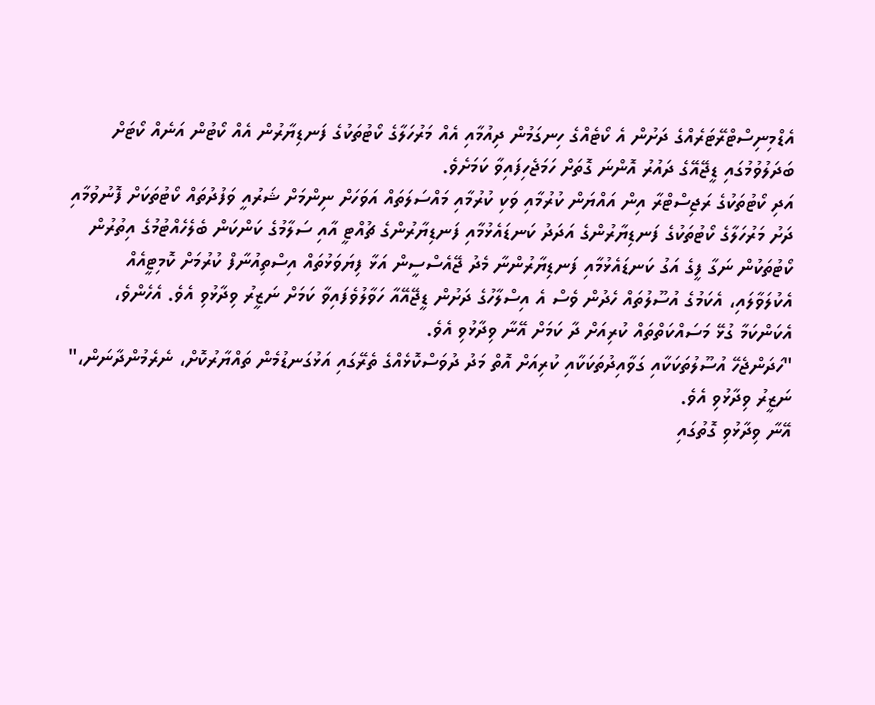އެޑްމިނިސްޓްރޭޓަރެއްގެ ދަށުން އެ ކޯޓެއްގެ ހިނގަމުން ދިއުމާއި އެއް މަރުހަލާގެ ކޯޓުތަކުގެ ފަނޑިޔާރުން އެއް ކޯޓުން އަނެއް ކޯޓަށް ބަދަލުވުމުގައި ޑީޖޭއޭގެ ދައުރު އޮންނަ ގޮތަށް ހަމަޖެހިފައިވާ ކަމަށެވެ.
އަދި ކޯޓުތަކުގެ ރަޖިސްޓްރާ އިން އައްޔަން ކުރުމާއި ވަކި ކުރުމާއި މައްސަލަތައް އަވަހަށް ނިންމަށް ޝަރުއީ ވަފުދުތައް ކޯޓުތަކަށް ފޮނުވުމާއި ދަށު މަރުހަލާގެ ކޯޓުތަކުގެ ފަނޑިޔާރުންގެ އަދަދު ކަނޑައެޅުމާއި ފަނޑިޔާރުންގެ ޗުއްޓީ އާއި ސަލާމުގެ ކަންކަން ބެލެހެއްޓުމުގެ އިތުރުން ކޯޓުތަކުން ނަގާ ފީގެ އަގު ކަނޑައެޅުމާއި ފަނޑިޔާރުންނާ މެދު ޖޭއެސްސީން އަޅާ ފިޔަވަޅުތައް އިސްތިއުނާފް ކުރުމަށް ކޮމިޓީއެއް އެކުލަވާލައި، އެކަމުގެ އުސޫލުތައް ހެދުން ވެސް އެ އިސްލާހުގެ ދަށުން ޑީޖޭއޭއާ ހަވާލުވެފައިވާ ކަމަށް ނަޒީރު ވިދާޅުވި އެވެ. އެހެންވެ، އެކަންކަމާ ގުޅޭ މަސައްކަތްތައް ކުރިއަށް ދާ ކަމަށް އޭނާ ވިދާޅުވި އެވެ.
"ހަދަންޖެހޭ އުސޫލުތަކަކާއި ގަވާއިދުތަކަކާއި ކުރިއަށް އޮތް މަދު ދުވަސްކޮޅެއްގެ ތެރޭގައި އަޅުގަނޑުމެން ތައްޔާރުކޮށް، ނެރެމުންދާނަން،" ނަޒީރު ވިދާޅުވި އެވެ.
އޭނާ ވިދާޅުވި ގޮތުގައި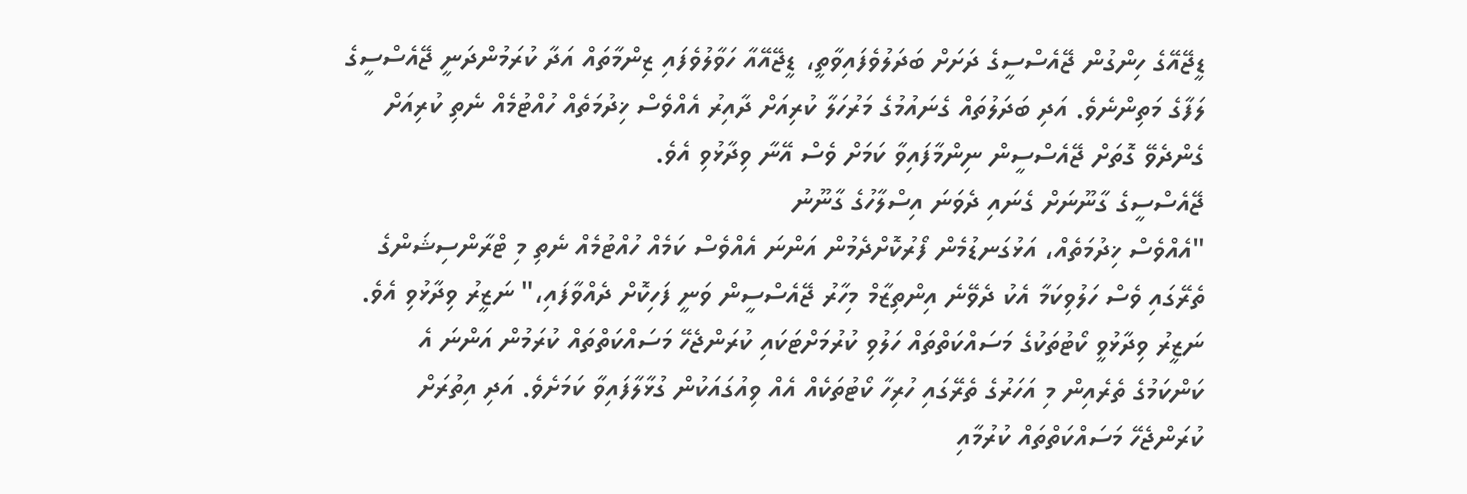ޑީޖޭއޭގެ ހިންގުން ޖޭއެސްސީގެ ދަށަށް ބަދަލުވެފައިވާތީ، ޑީޖޭއޭއާ ހަވާލުވެފައި ޒިންމާތައް އަދާ ކުރަމުންދަނީ ޖޭއެސްސީގެ ލަފާގެ މަތިންނެވެ. އަދި ބަދަލުތައް ގެނައުމުގެ މަރުހަލާ ކުރިއަށް ދާއިރު އެއްވެސް ޚިދުމަތެއް ހުއްޓުމެއް ނެތި ކުރިއަށް ގެންދެވޭ ގޮތަށް ޖޭއެސްސީން ނިންމާފައިވާ ކަމަށް ވެސް އޭނާ ވިދާޅުވި އެވެ.
ޖޭއެސްސީގެ ގާނޫނަށް ގެނައި ދެވަނަ އިސްލާހުގެ ގާނޫނު
"އެއްވެސް ޚިދުމަތެއް، އަޅުގަނޑުމެން ފޯރުކޮށްދެމުން އަންނަ އެއްވެސް ކަމެއް ހުއްޓުމެއް ނެތި މި ޓްރާންސިޝަންގެ ތެރޭގައި ވެސް ހަލުވިކަމާ އެކު ދެވޭނެ އިންތިޒާމް މިހާރު ޖޭއެސްސީން ވަނީ ފަހިކޮށް ދެއްވާފައި،" ނަޒީރު ވިދާޅުވި އެވެ.
ނަޒީރު ވިދާޅުވީ ކޯޓުތަކުގެ މަސައްކަތްތައް ހަލުވި ކުރުމަށްޓަކައި ކުރަންޖެހޭ މަސައްކަތްތައް ކުރަމުން އަންނަ އެ ކަންކަމުގެ ތެރެއިން މި އަހަރުގެ ތެރޭގައި ހުރިހާ ކޯޓުތަކެއް އެއް ވިއުގައަކުން ގުޅާލާފައިވާ ކަމަށެވެ. އަދި އިތުރަށް ކުރަންޖެހޭ މަސައްކަތްތައް ކުރުމާއި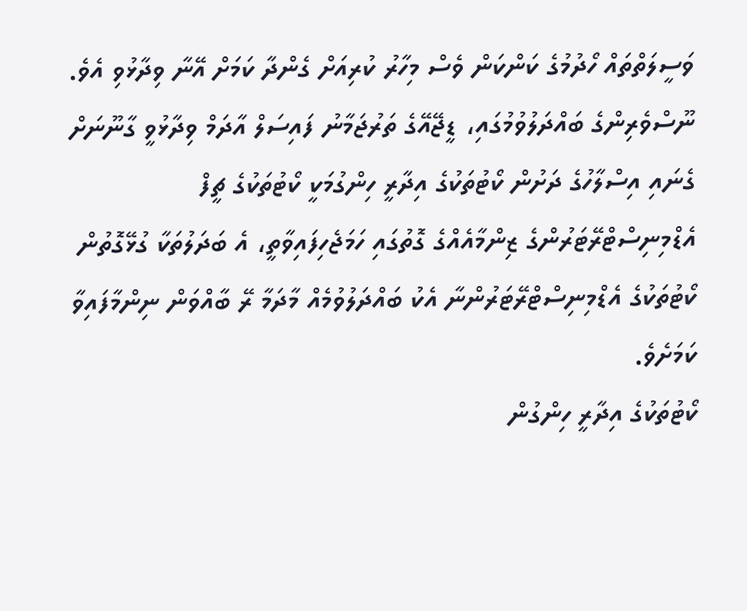ވަސީލަތްތައް ހޯދުމުގެ ކަންކަން ވެސް މިހާރު ކުރިއަށް ގެންދާ ކަމަށް އޭނާ ވިދާޅުވި އެވެ.
ނޫސްވެރިންގެ ބައްދަލުވުމުގައި، ޑީޖޭއޭގެ ތަރުޖަމާނު ފައިސަލް އާދަމް ވިދާޅުވީ ގާނޫނަށް ގެނައި އިސްލާހުގެ ދަށުން ކޯޓުތަކުގެ އިދާރީ ހިންގުމަކީ ކޯޓުތަކުގެ ޗީފް އެޑްމިނިސްޓްރޭޓަރުންގެ ޒިންމާއެއްގެ ގޮތުގައި ހަމަޖެހިފައިވާތީ، އެ ބަދަލުތަކާ ގުޅޭގޮތުން ކޯޓުތަކުގެ އެޑްމިނިސްޓްރޭޓަރުންނާ އެކު ބައްދަލުވުމެއް މާދަމާ ރޭ ބާއްވަން ނިންމާފައިވާ ކަމަށެވެ.
ކޯޓުތަކުގެ އިދާރީ ހިންގުން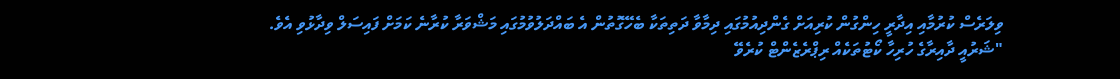ވިލަރެސް ކުރުމާއި އިދާރީ ހިންގުން ކުރިއަށް ގެންދިއުމުގައި ދިމާވާ ދަތިތަކާ ބެހޭގޮތުން އެ ބައްދަލުވުމުގައި މަޝްވަރާ ކުރާނެ ކަމަށް ފައިސަލް ވިދާޅުވި އެވެ.
"ޝަރުއީ ދާއިރާގެ ހުރިހާ ކޯޓުތަކެއް ރިޕްރެޒެންޓް ކުރެވޭ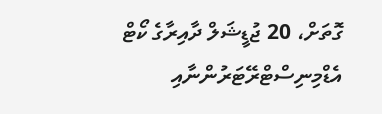ގޮތަށް، 20 ޖުޑީޝަލް ދާއިރާގެ ކޯޓް އެޑްމިނިސްޓްރޭޓަރުންނާއި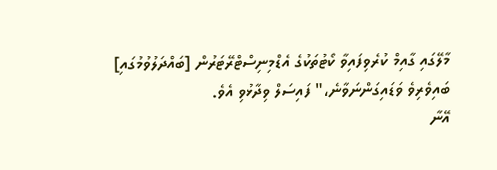މާލޭގައި ގާއިމް ކުރެވިފައިވާ ކޯޓުތަކުގެ އެޑްމިނިސްޓްރޭޓަރުން [ބައްދަލުވުމުގައި] ބައިވެރިވެ ވަޑައިގަންނަވާނެ،" ފައިސަލް ވިދާޅުވި އެވެ.
އޭނާ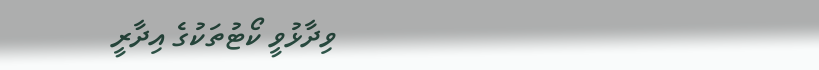ވިދާޅުވީ ކޯޓުތަކުގެ އިދާރީ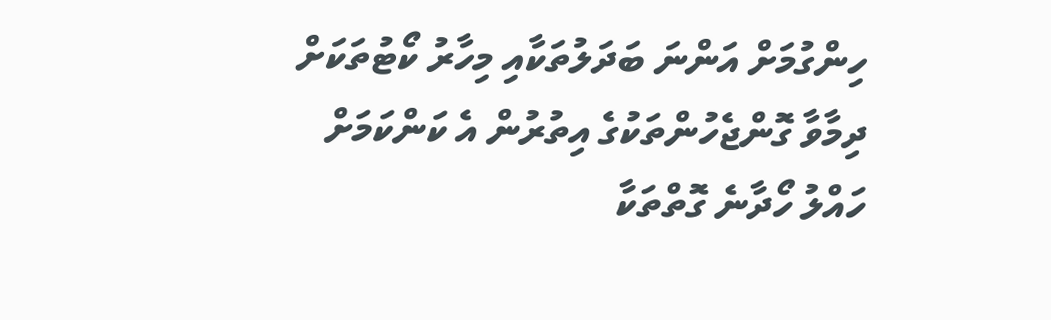ހިންގުމަށް އަންނަ ބަދަލުތަކާއި މިހާރު ކޯޓުތަކަށް ދިމާވާ ގޮންޖެހުންތަކުގެ އިތުރުން އެ ކަންކަމަށް ހައްލު ހޯދާނެ ގޮތްތަކާ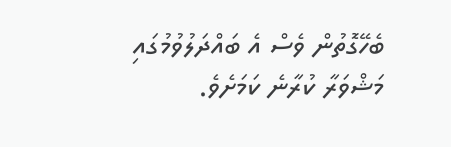ބެހޭގޮތުން ވެސް އެ ބައްދަލުވުމުގައި މަޝްވަރާ ކުރާނެ ކަމަށެވެ.